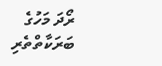ރޯދަ މަހުގެ ބަރަކާތްތެރި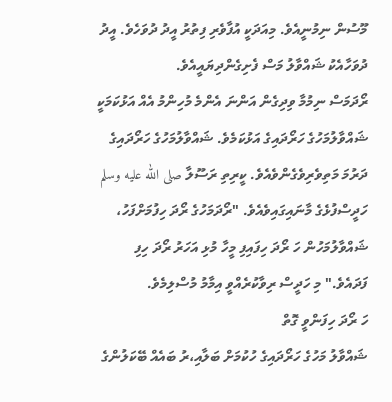މޫސުން ނިމުނީއެވެ. މިއަދަކީ އުފާވެރި ފިތުރު އީދު ދުވަހެވެ. އީދު ދުވަހާއެކު ޝައްވާލު މަސް ފެށިގެންދިޔައީއެވެ.
ރޯދަމަސް ނިމުމާ ވިދިގެން އަންނަ އެންމެ މުހިންމު އެއް އަޅުކަމަކީ ޝައްވާލުމަހުގެ ހަރޯދައިގެ އަޅުކަމެވެ. ޝައްވާލުމަހުގެ ހަރޯދައިގެ ދަރުމަ މަތިވެރިވެގެންވެއެވެ. ކީރިތި ރަސޫލާ صلى الله عليه وسلم ހަދީސްފުޅެގެ މާނައިގައިވެއެވެ. "ރޯދަމަހުގެ ރޯދަ ހިފުމަށްފަހު، ޝައްވާލުމަހުން ހަ ރޯދަ ހިފައިފި މީހާ މުޅި އަހަރު ރޯދަ ހިފި ފަދައެވެ." މި ހަދީސް ރިވާކުރެއްވީ އިމާމު މުސްލިމެވެ.
ހަ ރޯދަ ހިފަންވީ ގޮތް
ޝައްވާލު މަހުގެ ހަރޯދައިގެ ހުކުމަށް ބަލާއި،ރު ބައެއް ބޭކަލުންގެ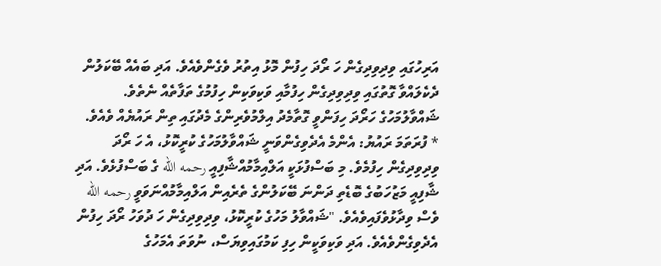އަރިހުގައި ވިދިވިދިގެން ހަ ރޯދަ ހިފުން މޮޅު އިތުރު ވެގެންވެއެވެ. އަދި ބައެއް ބޭކަލުން ދެކެލައްވާ ގޮތުގައި ވިދިވިދިގެން ހިފުމާއި ވަކިވަކިން ހިފުމުގެ ތަފާތެއް ނެތެވެ.
ޝައްވާލުމަހުގެ ހަރޯދަ ހިފަންވީ ގޮތާމެދު އިލްމުވެރިންގެ މެދުގައި ތިން ރައުޔެއް ވެއެވެ.
* ފުރަތަމަ ރައުޔު: އެންމެ އެދެވިގެންވަނީ ޝައްވާލުމަހުގެ ކުރީކޮޅު، އެ ހަ ރޯދަ ވިދިވިދިގެން ހިފުމެވެ. މި ބަސްފުޅަކީ އަލްއިމާމުއްޝާފިއީ رحمه الله ގެ ބަސްފުޅެވެ. އަދި ޝާފިއީ މަޒުހަބުގެ ބޮޑެތި ދަންނަ ބޭކަލުންގެ ތެރެއިން އަލްއިމާމުއްނަވަވީ رحمه الله ވެސް ވިދާޅުވެފައިވެއެވެ. "ޝައްވާލު މަހުގެ ކުރީކޮޅު، ވިދިވިދިގެން ހަ ދުވަހު ރޯދަ ހިފުން އެދެވިގެންވެއެވެ. އަދި ވަކިވަކީން ހިފި ކަމުގައިވިޔަސް، ނުވަތަ އެމަހުގެ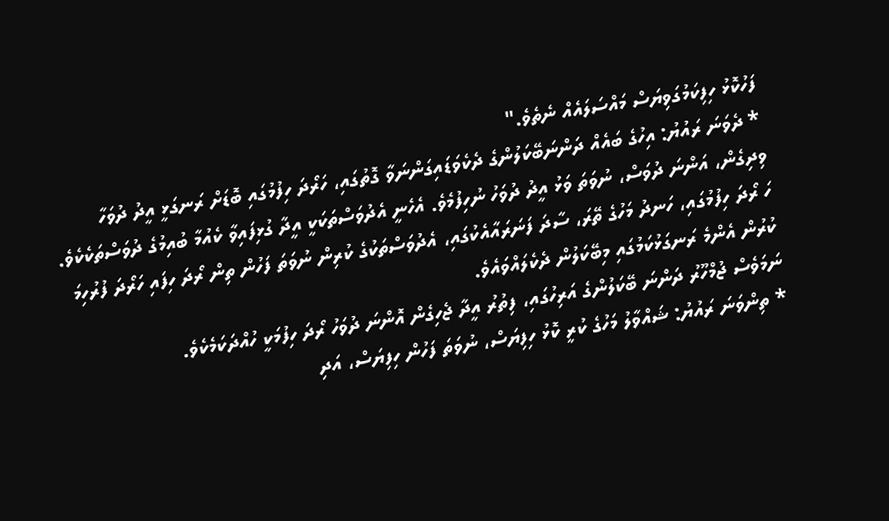ފަހުކޮޅު ހިފިކަމުގަވިޔަސް މައްސަލައެއް ނެތެވެ."
* ދެވަނަ ރައުޔު: އިހުގެ ބައެއް ދަންނަބޭކަލުންގެ ދެކެވަޑައިގަންނަވާ ގޮތުގައި، ހަރޯދަ ހިފުމުގައި ބޮޑަށް ރަނގަޅީ އީދު ދުވަހާ ވިދިގެން، އަންނަ ދުވަސް، ނުވަތަ ވަޅު އީދު ދުވަހު ނުހިފުމެވެ. އެހެނީ އެދުވަސްތަކަކީ އީދާ ގުޅިފައިވާ ކެއުމާ ބުއިމުގެ ދުވަސްތަކެކެވެ. ހަ ރޯދަ ހިފުމުގައި، ހަނދު މަހުގެ ތޭރަ، ސާދަ ފަނަރައާއެކުގައި، އެދުވަސްތަކުގެ ކުރިން ނުވަތަ ފަހުން ތިން ރޯދަ ހިފައި ހަރޯދަ ފުރުހިމަ ކުރުން އެންމެ ރަނގަޅުކަމުގައި މިބޭކަލުން ދެކެލައްވައެވެ.
ނަމަވެސް ޖުމްހޫރު ދަންނަ ބޭކަލުންގެ އަރިހުގައި، ފިތުރު އީދާ ޖެހިގެން އޮންނަ ދުވަހު ރޯދަ ހިފުމަކީ ހުއްދަކަމެކެވެ.
* ތިންވަނަ ރައުޔު: ޝައްވާލު މަހުގެ ކުރީ ކޮޅު ހިފިޔަސް، ނުވަތަ ފަހުން ހިފިޔަސް، އަދި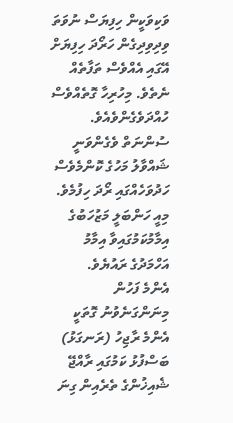ވަކިވަކީން ހިފިޔަސް ނުވަތަ ވިދިވިދިގެން ހަރޯދަ ހިފިޔަށް އޭގައި އެއްވެސް ތަފާތެއް ނެތެވެ. މިހުރިހާ ގޮތެއްވެސް ހުއްދަވެގެންވެއެވެ. ސުންނަތް ވެގެންވަނީ ޝައްވާލު މަހުގެ ކޮންމެވެސް ހަދުވަހެއްގައި ރޯދަ ހިފުމެވެ. މިއީ ހަންބަލީ މަޒުހަބުގެ އިމާމުކަމުގައިވާ އިމާމު އަހްމަދުގެ ރައުޔެވެ.
އެންމެ ފަހުން މިނަންގަނެވުނު ގޮތަކީ އެންމެ ރާޖިހު (ރަނގަޅު) ބަސްފުޅު ކަމުގައި ރާއްޖޭ ޝެއިޚުންގެ ތެރެއިން ގިނަ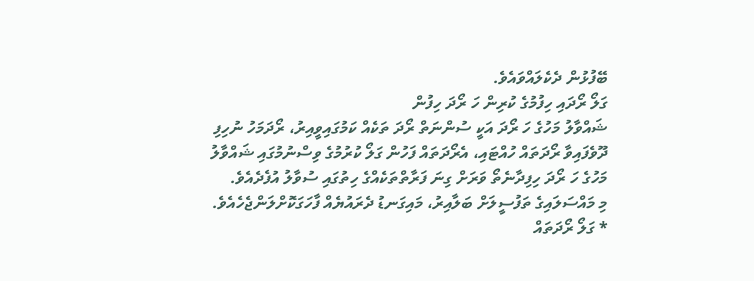ބޭފުޅުން ދެކެލައްވައެވެ.
ގަލޯ ރޯދައި ހިފުމުގެ ކުރިން ހަ ރޯދަ ހިފުން
ޝައްވާލު މަހުގެ ހަ ރޯދަ އަކީ ސުންނަތް ރޯދަ ތަކެއް ކަމުގައިވީއިރު، ރޯދަމަހު ނުހިފި ދޫވެފައިވާ ރޯދަތައް ހުއްޓައި، އެރޯދަތައް ފަހުން ގަލޯ ކުރުމުގެ ވިސްނުމުގައި ޝައްވާލު މަހުގެ ހަ ރޯދަ ހިފިދާނެތޯ ވަރަށް ގިނަ ފަރާތްތަކެއްގެ ހިތުގައި ސުވާލު އުފެދެއެވެ.
މި މައްސަލައިގެ ތަފުސީލަށް ބަލާއިރު، މައިގަނޑު ދެރައުޔެއް ފާހަގަކޮށްލަންޖެހެއެވެ.
* ގަލޯ ރޯދަތައް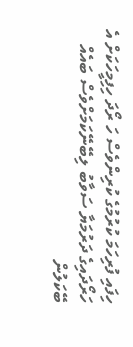ހިފައި ފުރިހަމަ ކުރުމުގެ ކުރިންވެސް ހަ ރޯދަ ހިފިމީހަކަށް އެ ހަރޯދައިގެ ދަރުމަޔާ ސަވާބު ލިބޭނޭކަމަށްވެސް ބައެއް ބޭކަލުން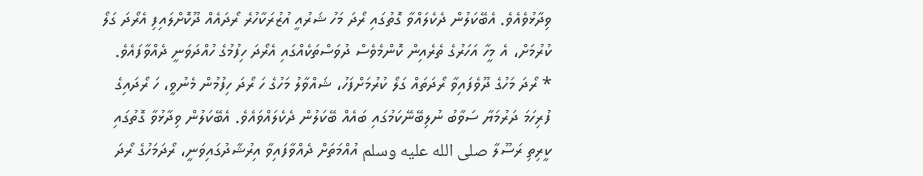ވިދާޅުވެއެވެ. އެބޭކަލުން ދެކެލައްވާ ގޮތުގައި ރޯދަ މަހު ޝަރުއީ އުޒުރަކާހުރެ ރޯދައެއް ދޫކޮށްލައިފި އެރޯދަ ގަލޯ ކުރުމަށް، އެ މީހާ އަހަރުގެ ތެރެއިން ކޮންމެވެސް ދުވަސްތަކެއްގައި އެރޯދަ ހިފުމުގެ ހުއްދަވަނީ ދެއްވާފައެވެ.
* ރޯދަ މަހުގެ ދޫވެފައިވާ ރޯދަތައް ގަލޯ ކުރުމަށްފަހު، ޝައްވާލު މަހުގެ ހަ ރޯދަ ހިފުމުން މެނުވީ، ހަ ރޯދައިގެ ފުރިހަމަ ދަރުމަޔާ ސަވާބު ނުލިބޭނޭކަމުގައި ބައެއް ބޭކަލުން ދެކެލައްވައެވެ. އެބޭކަލުން ވިދާޅުވާ ގޮތުގައި ކީރިތި ރަސޫލާ صلى الله عليه وسلم އުއްމަތަށް ދެއްވާފައިވާ އިރުޝާދުގައިވަނީ، ރޯދަމަހުގެ ރޯދަ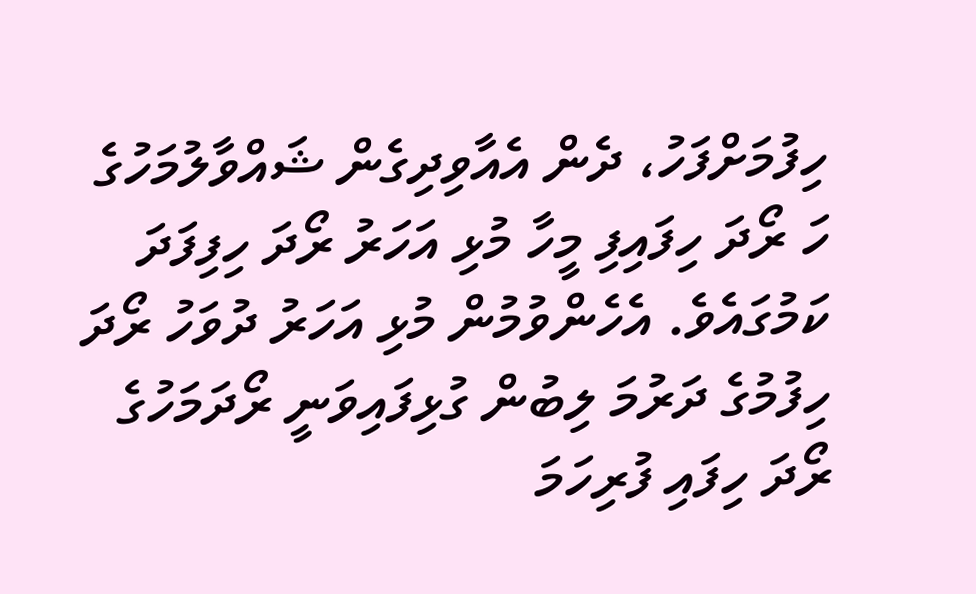ހިފުމަށްފަހު، ދެން އެއާވިދިގެން ޝައްވާލުމަހުގެ ހަ ރޯދަ ހިފައިފި މީހާ މުޅި އަހަރު ރޯދަ ހިފިފަދަ ކަމުގައެވެ. އެހެންވުމުން މުޅި އަހަރު ދުވަހު ރޯދަ ހިފުމުގެ ދަރުމަ ލިބުން ގުޅިފައިވަނީ ރޯދަމަހުގެ ރޯދަ ހިފައި ފުރިހަމަ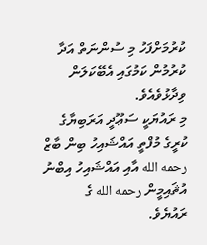ކުރުމަށްފަހު މި ސުންނަތް އަދާ ކުރުމުން ކަމުގައި އެބޭކަލަން ވިދާޅުވެއެވެ.
މި ރައުޔަކީ ސަޢޫދީ އަރަބިޔާގެ ކުރީގެ މުފްތީ އައްޝައިހު ބިން ބާޒް رحمه الله އާއި އައްޝައިހު އިބްނު އުޘައިމީން رحمه الله ގެ ރައުޔެވެ.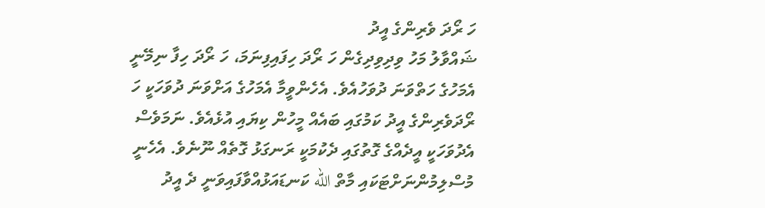ހަ ރޯދަ ވެރިންގެ އީދު
ޝައްވާލު މަހު ވިދިވިދިގެން ހަ ރޯދަ ހިފައިފިނަމަ، ހަ ރޯދަ ހިފާ ނިމޭނީ އެމަހުގެ ހަތްވަނަ ދުވަހުއެވެ. އެހެންވީމާ އެމަހުގެ އަށްވަނަ ދުވަހަކީ ހަ ރޯދަވެރިންގެ އީދު ކަމުގައި ބައެއް މީހުން ކިޔައި އުޅެއެވެ. ނަމަވެސް އެދުވަހަކީ އީދެއްގެ ގޮތުގައި ދެކުމަކީ ރަނގަޅު ގޮތެއް ނޫނެވެ. އެހެނީ މުސްލިމުންނަށްޓަކައި މާތް الله ކަނޑައަޅުއްވާފައިވަނީ ދެ އީދު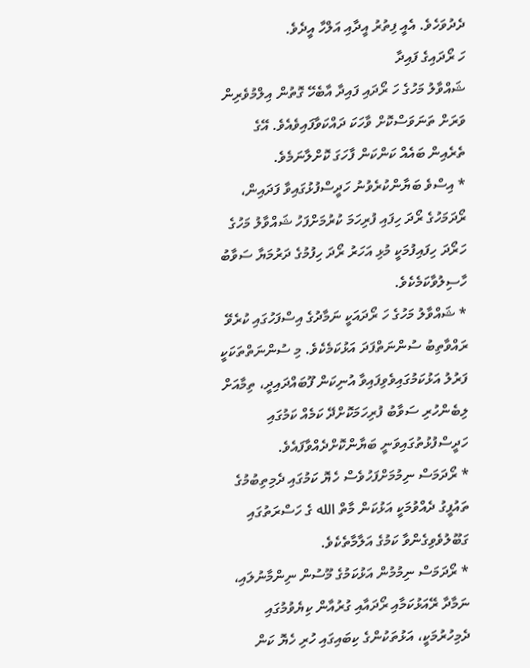ދެދުވަހެވެ. އެއީ ފިތުރު އީދާއި އަލްހާ އީދެވެ.
ހަ ރޯދައިގެ ފައިދާ
ޝައްވާލު މަހުގެ ހަ ރޯދައި ފައިދާ އާބެހޭ ގޮތުން އިލްމުވެރިން ވަރަށް ތަނަވަސްކޮށް ވާހަކަ ދައްކަވާފައިވެއެވެ. އޭގެ ތެރެއިން ބައެއް ކަންކަން ފާހަގަ ކޮށްލާނަމެވެ.
* އިސްވެ ބަޔާންކުރެވުނު ހަދީސްފުޅުގައިވާ ފަދައިން، ރޯދަމަހުގެ ރޯދަ ހިފައި ފުރިހަމަ ކުރުމަށްފަހު ޝައްވާލު މަހުގެ ހަރޯދަ ހިފައިފުމަކީ މުޅި އަހަރު ރޯދަ ހިފުމުގެ ދަރުމަޔާ ސަވާބު ހާސިލުވާކަމެކެވެ.
* ޝައްވާލު މަހުގެ ހަ ރޯދައަކީ ނަމާދުގެ އިސްފަހުގައި ކުރެވޭ ރައްވާތިބު ސުންނަތްފަދަ އަޅުކަމެކެވެ. މި ސުންނަތްތަކަކީ ފަރުލު އަޅުކަމުގައިވެވިފައިވާ އުނިކަން ފޫބައްދައިދީ، ތިމާއަށް ލިބެންހުރި ސަވާބު ފުރިހަމަކޮށްދޭ ކަމެއް ކަމުގައި ހަދީސްފުޅުތުގައިވަނީ ބަޔާންކޮށްދެއްވާފައެވެ.
* ރޯދަމަސް ނިމުމަށްފަހުވެސް ހެޔޮ ކަމުގައި ދެމިތިބުމުގެ ތައުފީގު ދެއްވުމަކީ އަޅުކަން މާތް الله ގެ ހަސްރަތުގައި ގަބޫލުވެވިގެންވާ ކަމުގެ އަލާމާތެކެވެ.
* ރޯދަމަސް ނިމުމުން އަޅުކަމުގެ މޫސުން ނިންމާނުލައި، ނަމާދާ ރޭއަޅުކަމާއި ރޯދައާއި ގުރުއާން ކިޔެވުމުގައި ދެމިހުރުމަކީ، އަޅުތަކުންގެ ކިބައިގައި ހުރި ހެޔޮ ކަން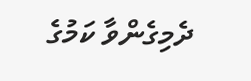ދެމިގެންވާ ކަމުގެ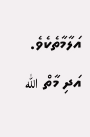އަލާމާތެކެވެ. އަދި މާތް الله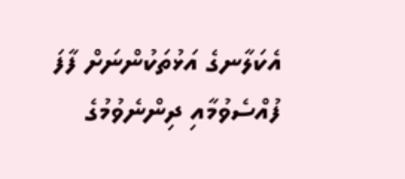އެކަލާނގެ އަޅުތަކުންނަށް ފާފަ ފުއްސެވުމާއި ދިންނެވުމުގެ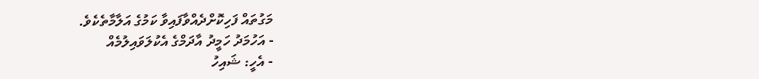މަގުތައް ފަހިކޮށްދެއްވާފައިވާ ކަމުގެ އަލާމާތެކެވެ.
- އަހުމަދު ހަމީދު އާދަމްގެ އެކުލަވައިލުމެއް
- އެހީ: ޝައިހު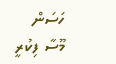ހަސަން މޫސާ ފިކުރީ